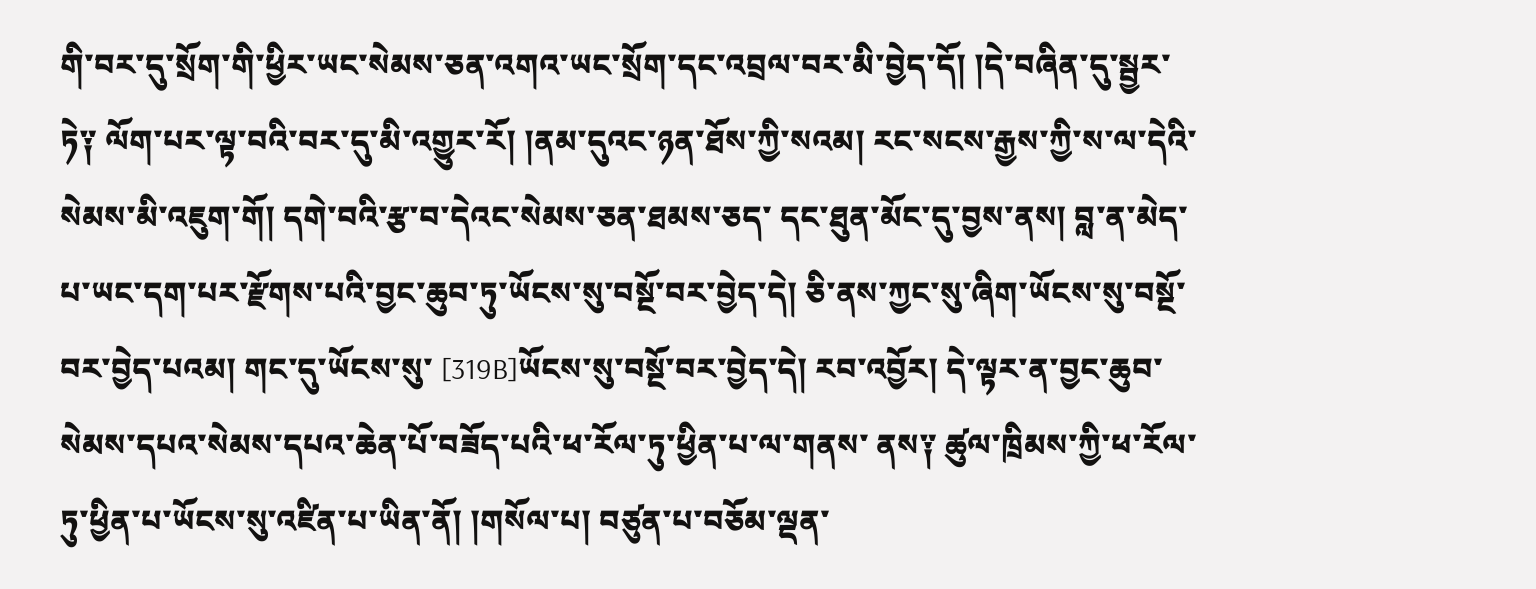གི་བར་དུ་སྲོག་གི་ཕྱིར་ཡང་སེམས་ཅན་འགའ་ཡང་སྲོག་དང་འབྲལ་བར་མི་བྱེད་དོ། །དེ་བཞིན་དུ་སྦྱར་ ཏེ༑ ལོག་པར་ལྟ་བའི་བར་དུ་མི་འགྱུར་རོ། །ནམ་དུའང་ཉན་ཐོས་ཀྱི་སའམ། རང་སངས་རྒྱས་ཀྱི་ས་ལ་དེའི་སེམས་མི་འཇུག་གོ། དགེ་བའི་རྩ་བ་དེའང་སེམས་ཅན་ཐམས་ཅད་ དང་ཐུན་མོང་དུ་བྱས་ནས། བླ་ན་མེད་པ་ཡང་དག་པར་རྫོགས་པའི་བྱང་ཆུབ་ཏུ་ཡོངས་སུ་བསྔོ་བར་བྱེད་དེ། ཅི་ནས་ཀྱང་སུ་ཞིག་ཡོངས་སུ་བསྔོ་བར་བྱེད་པའམ། གང་དུ་ཡོངས་སུ་ [319B]ཡོངས་སུ་བསྔོ་བར་བྱེད་དེ། རབ་འབྱོར། དེ་ལྟར་ན་བྱང་ཆུབ་སེམས་དཔའ་སེམས་དཔའ་ཆེན་པོ་བཟོད་པའི་ཕ་རོལ་ཏུ་ཕྱིན་པ་ལ་གནས་ ནས༑ ཚུལ་ཁྲིམས་ཀྱི་ཕ་རོལ་ཏུ་ཕྱིན་པ་ཡོངས་སུ་འཛིན་པ་ཡིན་ནོ། །གསོལ་པ། བཙུན་པ་བཅོམ་ལྡན་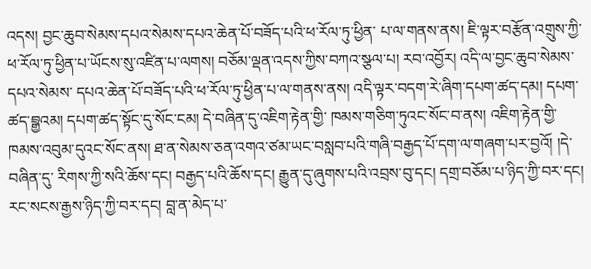འདས། བྱང་ཆུབ་སེམས་དཔའ་སེམས་དཔའ་ཆེན་པོ་བཟོད་པའི་ཕ་རོལ་ཏུ་ཕྱིན་ པ་ལ་གནས་ནས། ཇི་ལྟར་བརྩོན་འགྲུས་ཀྱི་ཕ་རོལ་ཏུ་ཕྱིན་པ་ཡོངས་སུ་འཛིན་པ་ལགས། བཅོམ་ལྡན་འདས་ཀྱིས་བཀའ་སྩལ་པ། རབ་འབྱོར། འདི་ལ་བྱང་ཆུབ་སེམས་དཔའ་སེམས་ དཔའ་ཆེན་པོ་བཟོད་པའི་ཕ་རོལ་ཏུ་ཕྱིན་པ་ལ་གནས་ནས། འདི་ལྟར་བདག་རེ་ཞིག་དཔག་ཚད་དམ། དཔག་ཚད་བྲྒྱའམ། དཔག་ཚད་སྟོང་དུ་སོང་ངམ། དེ་བཞིན་དུ་འཇིག་རྟེན་གྱི་ ཁམས་གཅིག་ཏུའང་སོང་བ་ནས། འཇིག་རྟེན་གྱི་ཁམས་འབུམ་དུའང་སོང་ནས། ཐ་ན་སེམས་ཅན་འགའ་ཙམ་ཡང་བསླབ་པའི་གཞི་བརྒྱད་པོ་དག་ལ་གཞག་པར་བྱའོ། །དེ་བཞིན་དུ་ རིགས་ཀྱི་སའི་ཆོས་དང། བརྒྱད་པའི་ཆོས་དང། རྒྱུན་དུ་ཞུགས་པའི་འབྲས་བུ་དང། དགྲ་བཅོམ་པ་ཉིད་ཀྱི་བར་དང། རང་སངས་རྒྱས་ཉིད་ཀྱི་བར་དང། བླ་ན་མེད་པ་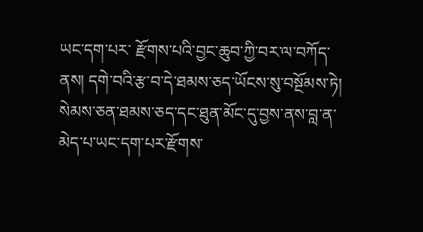ཡང་དག་པར་ རྫོགས་པའི་བྱང་ཆུབ་ཀྱི་བར་ལ་བཀོད་ནས། དགེ་བའི་རྩ་བ་དེ་ཐམས་ཅད་ཡོངས་སུ་བསྔོམས་ཏེ། སེམས་ཅན་ཐམས་ཅད་དང་ཐུན་མོང་དུ་བྱས་ནས་བླ་ན་མེད་པ་ཡང་དག་པར་རྫོགས་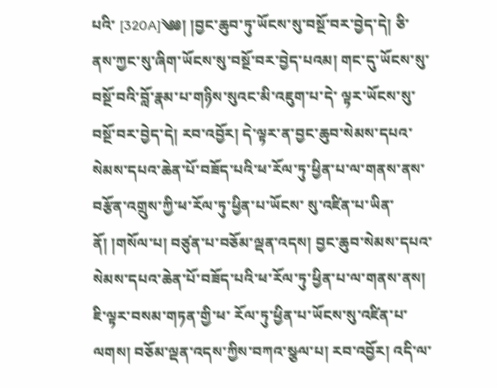པའི་ [320A]༄༅། །བྱང་ཆུབ་ཏུ་ཡོངས་སུ་བསྔོ་བར་བྱེད་དེ། ཅི་ནས་ཀྱང་སུ་ཞིག་ཡོངས་སུ་བསྔོ་བར་བྱེད་པའམ། གང་དུ་ཡོངས་སུ་བསྔོ་བའི་བློ་རྣམ་པ་གཉིས་སུའང་མི་འཇུག་པ་དེ་ ལྟར་ཡོངས་སུ་བསྔོ་བར་བྱེད་དེ། རབ་འབྱོར། དེ་ལྟར་ན་བྱང་ཆུབ་སེམས་དཔའ་སེམས་དཔའ་ཆེན་པོ་བཟོད་པའི་ཕ་རོལ་ཏུ་ཕྱིན་པ་ལ་གནས་ནས་བརྩོན་འགྲུས་ཀྱི་ཕ་རོལ་ཏུ་ཕྱིན་པ་ཡོངས་ སུ་འཛིན་པ་ཡིན་ནོ། །གསོལ་པ། བཙུན་པ་བཅོམ་ལྡན་འདས། བྱང་ཆུབ་སེམས་དཔའ་སེམས་དཔའ་ཆེན་པོ་བཟོད་པའི་ཕ་རོལ་ཏུ་ཕྱིན་པ་ལ་གནས་ནས། ཇི་ལྟར་བསམ་གཏན་གྱི་ཕ་ རོལ་ཏུ་ཕྱིན་པ་ཡོངས་སུ་འཛིན་པ་ལགས། བཅོམ་ལྡན་འདས་ཀྱིས་བཀའ་སྩལ་པ། རབ་འབྱོར། འདི་ལ་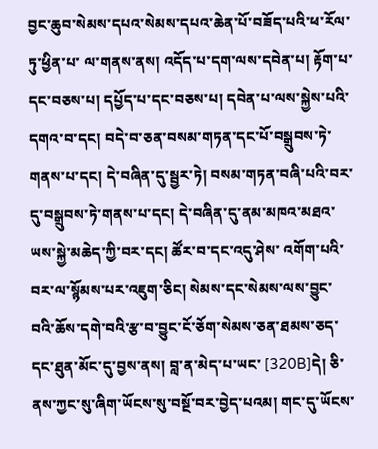བྱང་ཆུབ་སེམས་དཔའ་སེམས་དཔའ་ཆེན་པོ་བཟོད་པའི་ཕ་རོལ་ཏུ་ཕྱིན་པ་ ལ་གནས་ནས། འདོད་པ་དག་ལས་དབེན་པ། རྟོག་པ་དང་བཅས་པ། དཔྱོད་པ་དང་བཅས་པ། དབེན་པ་ལས་སྐྱེས་པའི་དགའ་བ་དང། བདེ་བ་ཅན་བསམ་གཏན་དང་པོ་བསྒྲུབས་ཏེ་ གནས་པ་དང། དེ་བཞིན་དུ་སྦྱར་ཏེ། བསམ་གཏན་བཞི་པའི་བར་དུ་བསྒྲུབས་ཏེ་གནས་པ་དང། དེ་བཞིན་དུ་ནམ་མཁའ་མཐའ་ཡས་སྐྱེ་མཆེད་ཀྱི་བར་དང། ཚོར་བ་དང་འདུ་ཤེས་ འགོག་པའི་བར་ལ་སྙོམས་པར་འཇུག་ཅིང། སེམས་དང་སེམས་ལས་བྱུང་བའི་ཆོས་དགེ་བའི་རྩ་བ་བྱུང་ངོ་ཅོག་སེམས་ཅན་ཐམས་ཅད་དང་ཐུན་མོང་དུ་བྱས་ནས། བླ་ན་མེད་པ་ཡང་ [320B]དེ། ཅི་ནས་ཀྱང་སུ་ཞིག་ཡོངས་སུ་བསྔོ་བར་བྱེད་པའམ། གང་དུ་ཡོངས་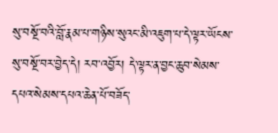སུ་བསྔོ་བའི་བློ་རྣམ་པ་གཉིས་སུའང་མི་འཇུག་པ་དེ་ལྟར་ཡོངས་ སུ་བསྔོ་བར་བྱེད་དེ། རབ་འབྱོར། དེ་ལྟར་ན་བྱང་ཆུབ་སེམས་དཔའ་སེམས་དཔའ་ཆེན་པོ་བཟོད་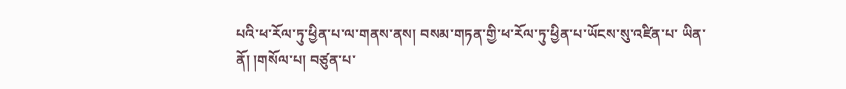པའི་ཕ་རོལ་ཏུ་ཕྱིན་པ་ལ་གནས་ནས། བསམ་གཏན་གྱི་ཕ་རོལ་ཏུ་ཕྱིན་པ་ཡོངས་སུ་འཛིན་པ་ ཡིན་ནོ། །གསོལ་པ། བཙུན་པ་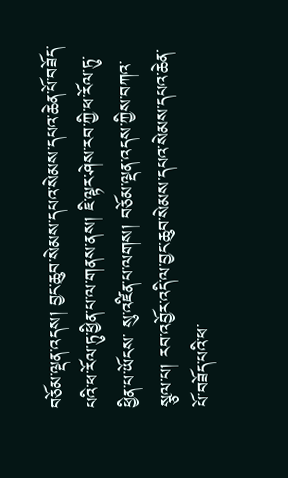བཅོམ་ལྡན་འདས། བྱང་ཆུབ་སེམས་དཔའ་སེམས་དཔའ་ཆེན་པོ་བཟོད་པའི་ཕ་རོལ་ཏུ་ཕྱིན་པ་ལ་གནས་ནས། ཇི་ལྟར་ཤེས་རབ་ཀྱི་ཕ་རོལ་ཏུ་ཕྱིན་པ་ཡོངས་ སུ་འཛིན་པ་ལགས། བཅོམ་ལྡན་འདས་ཀྱིས་བཀའ་སྩལ་པ། རབ་འབྱོར་འདི་ལ་བྱང་ཆུབ་སེམས་དཔའ་སེམས་དཔའ་ཆེན་པོ་བཟོད་པའི་ཕ་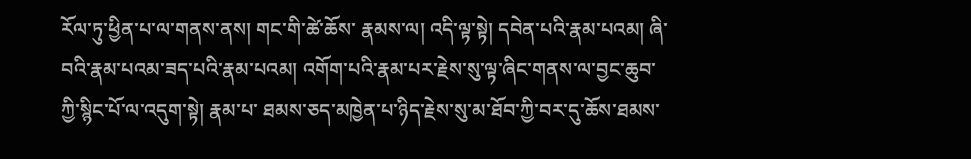རོལ་ཏུ་ཕྱིན་པ་ལ་གནས་ནས། གང་གི་ཚེ་ཆོས་ རྣམས་ལ། འདི་ལྟ་སྟེ། དབེན་པའི་རྣམ་པའམ། ཞི་བའི་རྣམ་པའམ་ཟད་པའི་རྣམ་པའམ། འགོག་པའི་རྣམ་པར་རྗེས་སུ་ལྟ་ཞིང་གནས་ལ་བྱང་ཆུབ་ཀྱི་སྙིང་པོ་ལ་འདུག་སྟེ། རྣམ་པ་ ཐམས་ཅད་མཁྱེན་པ་ཉིད་རྗེས་སུ་མ་ཐོབ་ཀྱི་བར་དུ་ཆོས་ཐམས་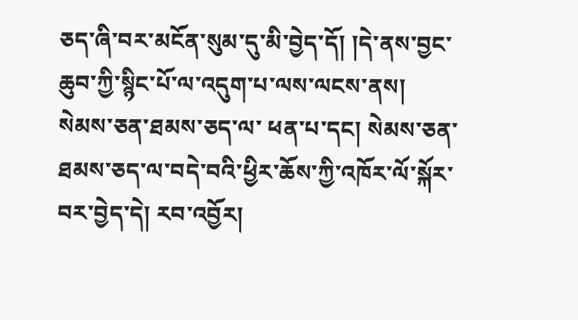ཅད་ཞི་བར་མངོན་སུམ་དུ་མི་བྱེད་དོ། །དེ་ནས་བྱང་ཆུབ་ཀྱི་སྙིང་པོ་ལ་འདུག་པ་ལས་ལངས་ནས། སེམས་ཅན་ཐམས་ཅད་ལ་ ཕན་པ་དང། སེམས་ཅན་ཐམས་ཅད་ལ་བདེ་བའི་ཕྱིར་ཆོས་ཀྱི་འཁོར་ལོ་སྐོར་བར་བྱེད་དེ། རབ་འབྱོར།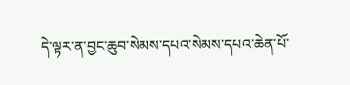དེ་ལྟར་ན་བྱང་ཆུབ་སེམས་དཔའ་སེམས་དཔའ་ཆེན་པོ་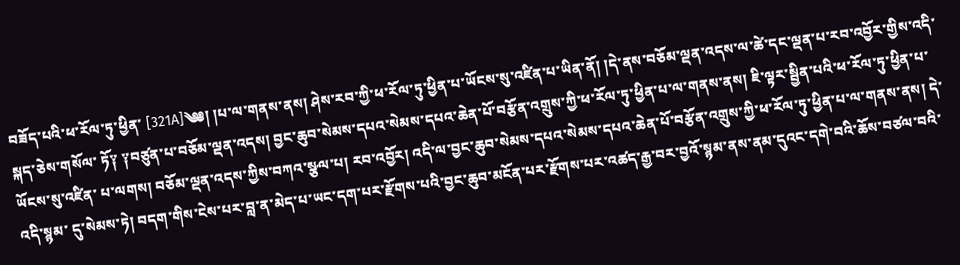བཟོད་པའི་ཕ་རོལ་ཏུ་ཕྱིན་ [321A]༄༅། །པ་ལ་གནས་ནས། ཤེས་རབ་ཀྱི་ཕ་རོལ་ཏུ་ཕྱིན་པ་ཡོངས་སུ་འཛིན་པ་ཡིན་ནོ། །དེ་ནས་བཅོམ་ལྡན་འདས་ལ་ཚེ་དང་ལྡན་པ་རབ་འབྱོར་གྱིས་འདི་སྐད་ཅེས་གསོལ་ ཏོ༑ ༑བཙུན་པ་བཅོམ་ལྡན་འདས། བྱང་ཆུབ་སེམས་དཔའ་སེམས་དཔའ་ཆེན་པོ་བརྩོན་འགྲུས་ཀྱི་ཕ་རོལ་ཏུ་ཕྱིན་པ་ལ་གནས་ནས། ཇི་ལྟར་སྦྱིན་པའི་ཕ་རོལ་ཏུ་ཕྱིན་པ་ཡོངས་སུ་འཛིན་ པ་ལགས། བཅོམ་ལྡན་འདས་ཀྱིས་བཀའ་སྩལ་པ། རབ་འབྱོར། འདི་ལ་བྱང་ཆུབ་སེམས་དཔའ་སེམས་དཔའ་ཆེན་པོ་བརྩོན་འགྲུས་ཀྱི་ཕ་རོལ་ཏུ་ཕྱིན་པ་ལ་གནས་ནས། དེ་འདི་སྙམ་ དུ་སེམས་ཏེ། བདག་གིས་ངེས་པར་བླ་ན་མེད་པ་ཡང་དག་པར་རྫོགས་པའི་བྱང་ཆུབ་མངོན་པར་རྫོགས་པར་འཚད་རྒྱ་བར་བྱའོ་སྙམ་ནས་ནམ་དུའང་དགེ་བའི་ཆོས་བཙལ་བའི་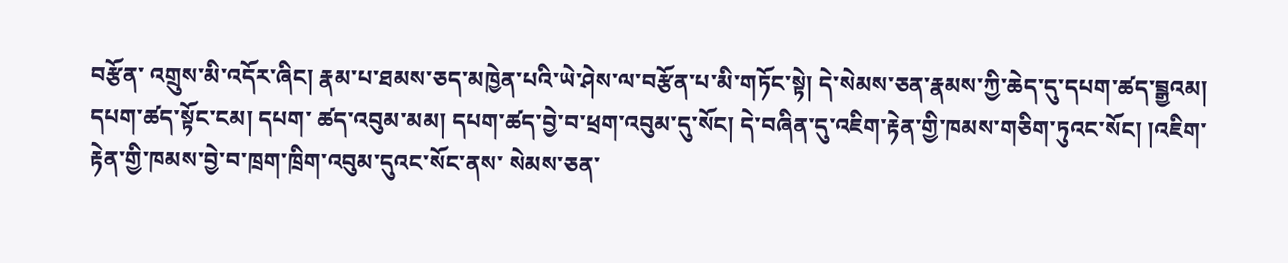བརྩོན་ འགྲུས་མི་འདོར་ཞིང། རྣམ་པ་ཐམས་ཅད་མཁྱེན་པའི་ཡེ་ཤེས་ལ་བརྩོན་པ་མི་གཏོང་སྟེ། དེ་སེམས་ཅན་རྣམས་ཀྱི་ཆེད་དུ་དཔག་ཚད་བྲྒྱའམ། དཔག་ཚད་སྟོང་ངམ། དཔག་ ཚད་འབུམ་མམ། དཔག་ཚད་བྱེ་བ་ཕྲག་འབུམ་དུ་སོང། དེ་བཞིན་དུ་འཇིག་རྟེན་གྱི་ཁམས་གཅིག་ཏུའང་སོང། །འཇིག་རྟེན་གྱི་ཁམས་བྱེ་བ་ཁྲག་ཁྲིག་འབུམ་དུའང་སོང་ནས་ སེམས་ཅན་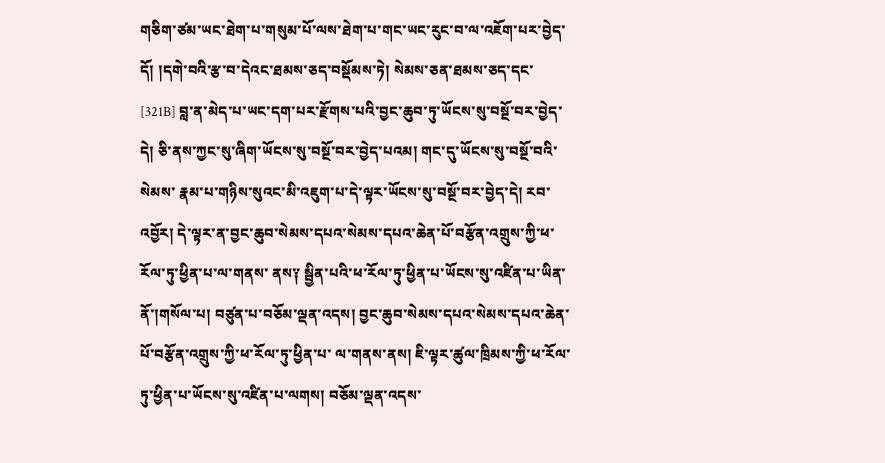གཅིག་ཙམ་ཡང་ཐེག་པ་གསུམ་པོ་ལས་ཐེག་པ་གང་ཡང་རུང་བ་ལ་འཇོག་པར་བྱེད་དོ། །དགེ་བའི་རྩ་བ་དེའང་ཐམས་ཅད་བསྡོམས་ཏེ། སེམས་ཅན་ཐམས་ཅད་དང་ [321B] བླ་ན་མེད་པ་ཡང་དག་པར་རྫོགས་པའི་བྱང་ཆུབ་ཏུ་ཡོངས་སུ་བསྔོ་བར་བྱེད་དེ། ཅི་ནས་ཀྱང་སུ་ཞིག་ཡོངས་སུ་བསྔོ་བར་བྱེད་པའམ། གང་དུ་ཡོངས་སུ་བསྔོ་བའི་སེམས་ རྣམ་པ་གཉིས་སུའང་མི་འཇུག་པ་དེ་ལྟར་ཡོངས་སུ་བསྔོ་བར་བྱེད་དེ། རབ་འབྱོར། དེ་ལྟར་ན་བྱང་ཆུབ་སེམས་དཔའ་སེམས་དཔའ་ཆེན་པོ་བརྩོན་འགྲུས་ཀྱི་ཕ་རོལ་ཏུ་ཕྱིན་པ་ལ་གནས་ ནས༑ སྦྱིན་པའི་ཕ་རོལ་ཏུ་ཕྱིན་པ་ཡོངས་སུ་འཛིན་པ་ཡིན་ནོ་།གསོལ་པ། བཙུན་པ་བཅོམ་ལྡན་འདས། བྱང་ཆུབ་སེམས་དཔའ་སེམས་དཔའ་ཆེན་པོ་བརྩོན་འགྲུས་ཀྱི་ཕ་རོལ་ཏུ་ཕྱིན་པ་ ལ་གནས་ནས། ཇི་ལྟར་ཚུལ་ཁྲིམས་ཀྱི་ཕ་རོལ་ཏུ་ཕྱིན་པ་ཡོངས་སུ་འཛིན་པ་ལགས། བཅོམ་ལྡན་འདས་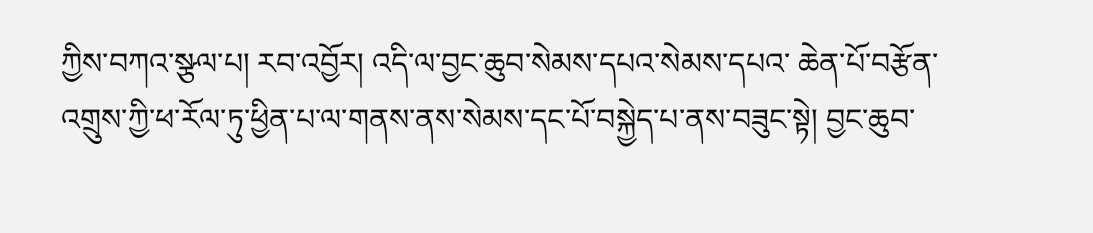ཀྱིས་བཀའ་སྩལ་པ། རབ་འབྱོར། འདི་ལ་བྱང་ཆུབ་སེམས་དཔའ་སེམས་དཔའ་ ཆེན་པོ་བརྩོན་འགྲུས་ཀྱི་ཕ་རོལ་ཏུ་ཕྱིན་པ་ལ་གནས་ནས་སེམས་དང་པོ་བསྐྱེད་པ་ནས་བཟུང་སྟེ། བྱང་ཆུབ་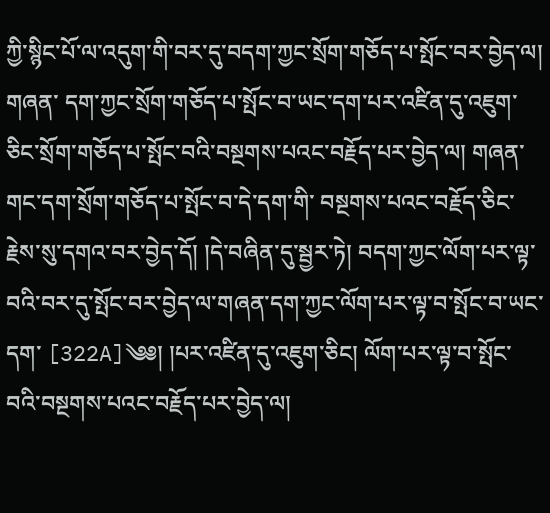ཀྱི་སྙིང་པོ་ལ་འདུག་གི་བར་དུ་བདག་ཀྱང་སྲོག་གཅོད་པ་སྤོང་བར་བྱེད་ལ། གཞན་ དག་ཀྱང་སྲོག་གཅོད་པ་སྤོང་བ་ཡང་དག་པར་འཛིན་དུ་འཇུག་ཅིང་སྲོག་གཅོད་པ་སྤོང་བའི་བསྔགས་པའང་བརྗོད་པར་བྱེད་ལ། གཞན་གང་དག་སྲོག་གཅོད་པ་སྤོང་བ་དེ་དག་གི་ བསྔགས་པའང་བརྗོད་ཅིང་རྗེས་སུ་དགའ་བར་བྱེད་དོ། །དེ་བཞིན་དུ་སྦྱར་ཏེ། བདག་ཀྱང་ལོག་པར་ལྟ་བའི་བར་དུ་སྤོང་བར་བྱེད་ལ་གཞན་དག་ཀྱང་ལོག་པར་ལྟ་བ་སྤོང་བ་ཡང་དག་ [322A]༄༅། །པར་འཛིན་དུ་འཇུག་ཅིང། ལོག་པར་ལྟ་བ་སྤོང་བའི་བསྔགས་པའང་བརྗོད་པར་བྱེད་ལ།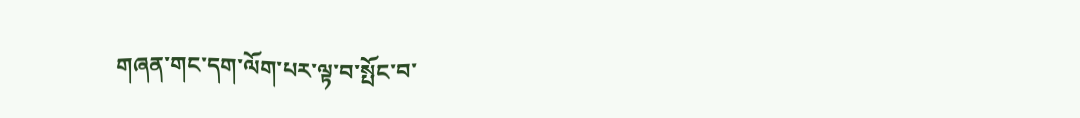གཞན་གང་དག་ལོག་པར་ལྟ་བ་སྤོང་བ་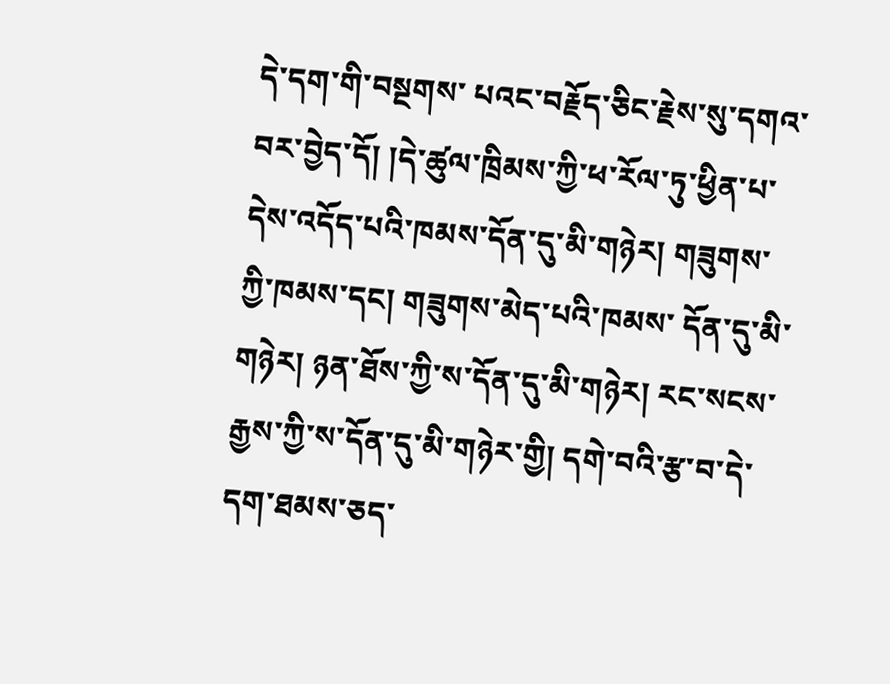དེ་དག་གི་བསྔགས་ པའང་བརྗོད་ཅིང་རྗེས་སུ་དགའ་བར་བྱེད་དོ། །དེ་ཚུལ་ཁྲིམས་ཀྱི་ཕ་རོལ་ཏུ་ཕྱིན་པ་དེས་འདོད་པའི་ཁམས་དོན་དུ་མི་གཉེར། གཟུགས་ཀྱི་ཁམས་དང། གཟུགས་མེད་པའི་ཁམས་ དོན་དུ་མི་གཉེར། ཉན་ཐོས་ཀྱི་ས་དོན་དུ་མི་གཉེར། རང་སངས་རྒྱས་ཀྱི་ས་དོན་དུ་མི་གཉེར་གྱི། དགེ་བའི་རྩ་བ་དེ་དག་ཐམས་ཅད་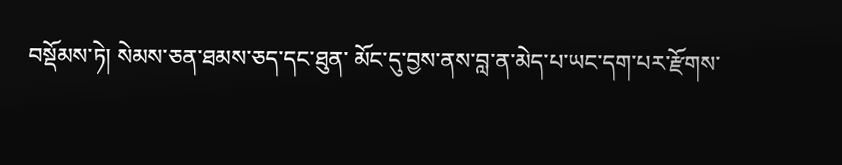བསྡོམས་ཏེ། སེམས་ཅན་ཐམས་ཅད་དང་ཐུན་ མོང་དུ་བྱས་ནས་བླ་ན་མེད་པ་ཡང་དག་པར་རྫོགས་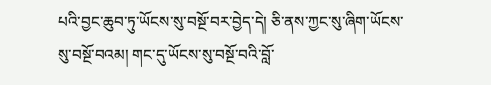པའི་བྱང་ཆུབ་ཏུ་ཡོངས་སུ་བསྔོ་བར་བྱེད་དེ། ཅི་ནས་ཀྱང་སུ་ཞིག་ཡོངས་སུ་བསྔོ་བའམ། གང་དུ་ཡོངས་སུ་བསྔོ་བའི་བློ་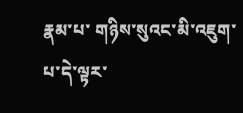རྣམ་པ་ གཉིས་སུའང་མི་འཇུག་པ་དེ་ལྟར་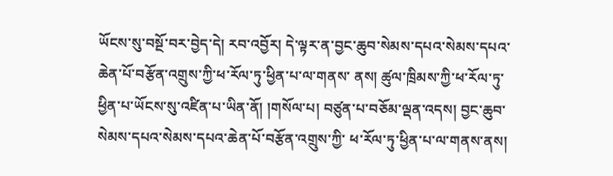ཡོངས་སུ་བསྔོ་བར་བྱེད་དེ། རབ་འབྱོར། དེ་ལྟར་ན་བྱང་ཆུབ་སེམས་དཔའ་སེམས་དཔའ་ཆེན་པོ་བརྩོན་འགྲུས་ཀྱི་ཕ་རོལ་ཏུ་ཕྱིན་པ་ལ་གནས་ ནས། ཚུལ་ཁྲིམས་ཀྱི་ཕ་རོལ་ཏུ་ཕྱིན་པ་ཡོངས་སུ་འཛིན་པ་ཡིན་ནོ། །གསོལ་པ། བཙུན་པ་བཅོམ་ལྡན་འདས། བྱང་ཆུབ་སེམས་དཔའ་སེམས་དཔའ་ཆེན་པོ་བརྩོན་འགྲུས་ཀྱི་ ཕ་རོལ་ཏུ་ཕྱིན་པ་ལ་གནས་ནས།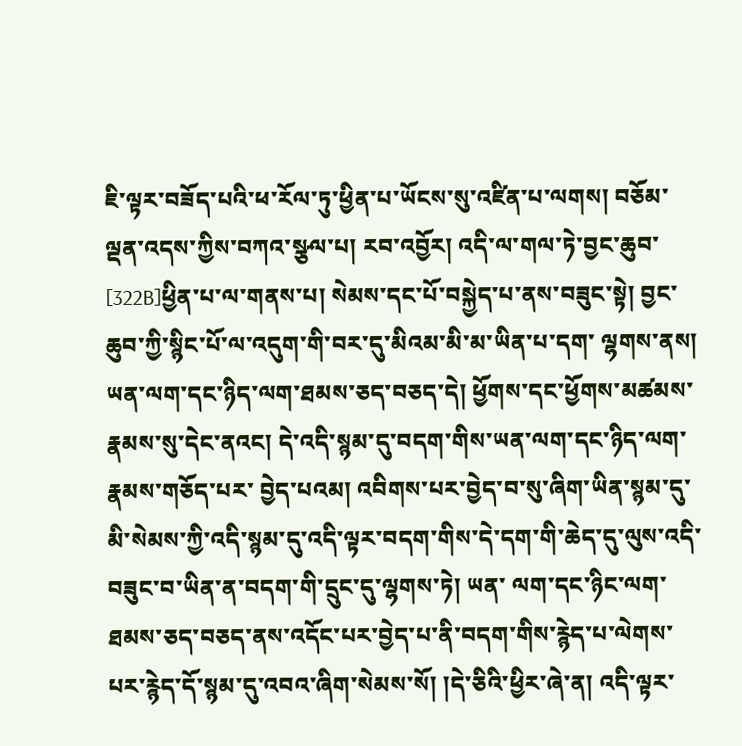ཇི་ལྟར་བཟོད་པའི་ཕ་རོལ་ཏུ་ཕྱིན་པ་ཡོངས་སུ་འཛིན་པ་ལགས། བཅོམ་ལྡན་འདས་ཀྱིས་བཀའ་སྩལ་པ། རབ་འབྱོར། འདི་ལ་གལ་ཏེ་བྱང་ཆུབ་ [322B]ཕྱིན་པ་ལ་གནས་པ། སེམས་དང་པོ་བསྐྱེད་པ་ནས་བཟུང་སྟེ། བྱང་ཆུབ་ཀྱི་སྙིང་པོ་ལ་འདུག་གི་བར་དུ་མིའམ་མི་མ་ཡིན་པ་དག་ ལྷགས་ནས། ཡན་ལག་དང་ཉིད་ལག་ཐམས་ཅད་བཅད་དེ། ཕྱོགས་དང་ཕྱོགས་མཚམས་རྣམས་སུ་དེང་ནའང། དེ་འདི་སྙམ་དུ་བདག་གིས་ཡན་ལག་དང་ཉིད་ལག་རྣམས་གཅོད་པར་ བྱེད་པའམ། འབིགས་པར་བྱེད་བ་སུ་ཞིག་ཡིན་སྙམ་དུ་མི་སེམས་ཀྱི་འདི་སྙམ་དུ་འདི་ལྟར་བདག་གིས་དེ་དག་གི་ཆེད་དུ་ལུས་འདི་བཟུང་བ་ཡིན་ན་བདག་གི་དྲུང་དུ་ལྷགས་ཏེ། ཡན་ ལག་དང་ཉིང་ལག་ཐམས་ཅད་བཅད་ནས་འདོང་པར་བྱེད་པ་ནི་བདག་གིས་རྙེད་པ་ལེགས་པར་རྙེད་དོ་སྙམ་དུ་འབའ་ཞིག་སེམས་སོ། །དེ་ཅིའི་ཕྱིར་ཞེ་ན། འདི་ལྟར་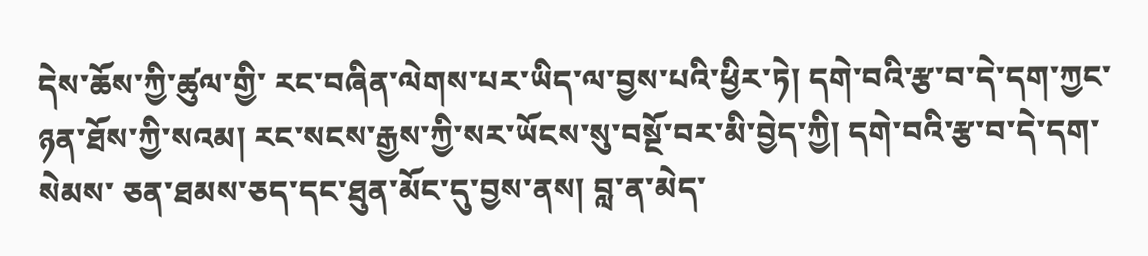དེས་ཆོས་ཀྱི་ཚུལ་གྱི་ རང་བཞིན་ལེགས་པར་ཡིད་ལ་བྱས་པའི་ཕྱིར་ཏེ། དགེ་བའི་རྩ་བ་དེ་དག་ཀྱང་ཉན་ཐོས་ཀྱི་སའམ། རང་སངས་རྒྱས་ཀྱི་སར་ཡོངས་སུ་བསྔོ་བར་མི་བྱེད་ཀྱི། དགེ་བའི་རྩ་བ་དེ་དག་སེམས་ ཅན་ཐམས་ཅད་དང་ཐུན་མོང་དུ་བྱས་ནས། བླ་ན་མེད་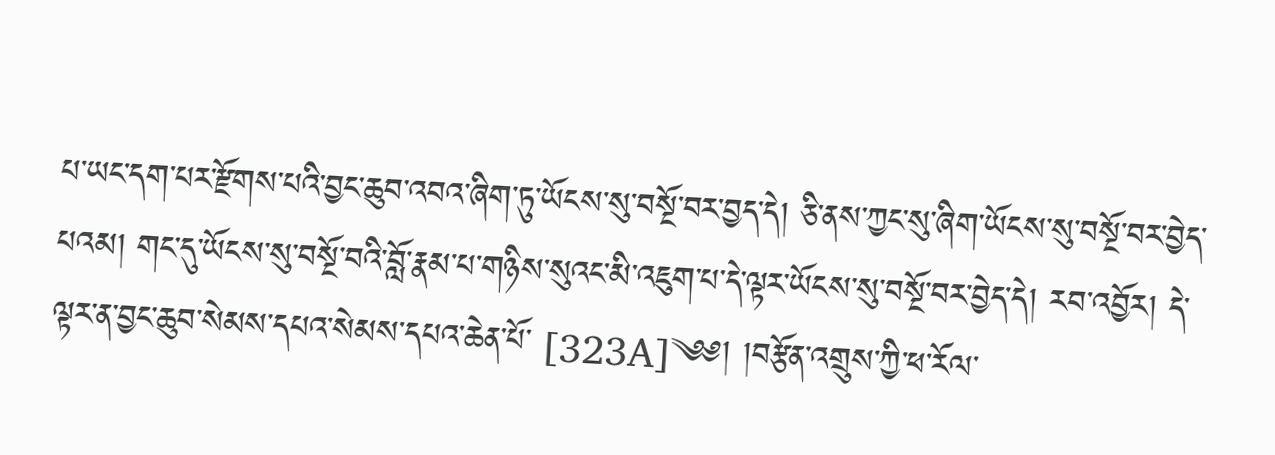པ་ཡང་དག་པར་རྫོགས་པའི་བྱང་ཆུབ་འབའ་ཞིག་ཏུ་ཡོངས་སུ་བསྔོ་བར་བྱད་དེ། ཅི་ནས་ཀྱང་སུ་ཞིག་ཡོངས་སུ་བསྔོ་བར་བྱེད་ པའམ། གང་དུ་ཡོངས་སུ་བསྔོ་བའི་བློ་རྣམ་པ་གཉིས་སུའང་མི་འཇུག་པ་དེ་ལྟར་ཡོངས་སུ་བསྔོ་བར་བྱེད་དེ། རབ་འབྱོར། དེ་ལྟར་ན་བྱང་ཆུབ་སེམས་དཔའ་སེམས་དཔའ་ཆེན་པོ་ [323A]༄༅། །བརྩོན་འགྲུས་ཀྱི་ཕ་རོལ་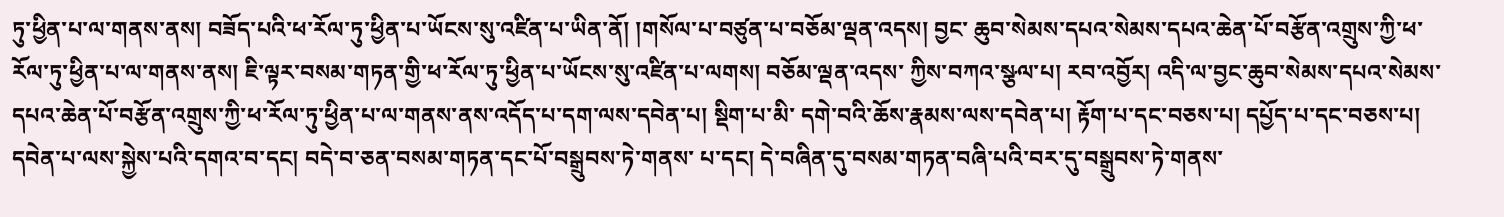ཏུ་ཕྱིན་པ་ལ་གནས་ནས། བཟོད་པའི་ཕ་རོལ་ཏུ་ཕྱིན་པ་ཡོངས་སུ་འཛིན་པ་ཡིན་ནོ། །གསོལ་པ་བཙུན་པ་བཅོམ་ལྡན་འདས། བྱང་ ཆུབ་སེམས་དཔའ་སེམས་དཔའ་ཆེན་པོ་བརྩོན་འགྲུས་ཀྱི་ཕ་རོལ་ཏུ་ཕྱིན་པ་ལ་གནས་ནས། ཇི་ལྟར་བསམ་གཏན་གྱི་ཕ་རོལ་ཏུ་ཕྱིན་པ་ཡོངས་སུ་འཛིན་པ་ལགས། བཅོམ་ལྡན་འདས་ ཀྱིས་བཀའ་སྩལ་པ། རབ་འབྱོར། འདི་ལ་བྱང་ཆུབ་སེམས་དཔའ་སེམས་དཔའ་ཆེན་པོ་བརྩོན་འགྲུས་ཀྱི་ཕ་རོལ་ཏུ་ཕྱིན་པ་ལ་གནས་ནས་འདོད་པ་དག་ལས་དབེན་པ། སྡིག་པ་མི་ དགེ་བའི་ཆོས་རྣམས་ལས་དབེན་པ། རྟོག་པ་དང་བཅས་པ། དཔྱོད་པ་དང་བཅས་པ། དབེན་པ་ལས་སྐྱེས་པའི་དགའ་བ་དང། བདེ་བ་ཅན་བསམ་གཏན་དང་པོ་བསྒྲུབས་ཏེ་གནས་ པ་དང། དེ་བཞིན་དུ་བསམ་གཏན་བཞི་པའི་བར་དུ་བསྒྲུབས་ཏེ་གནས་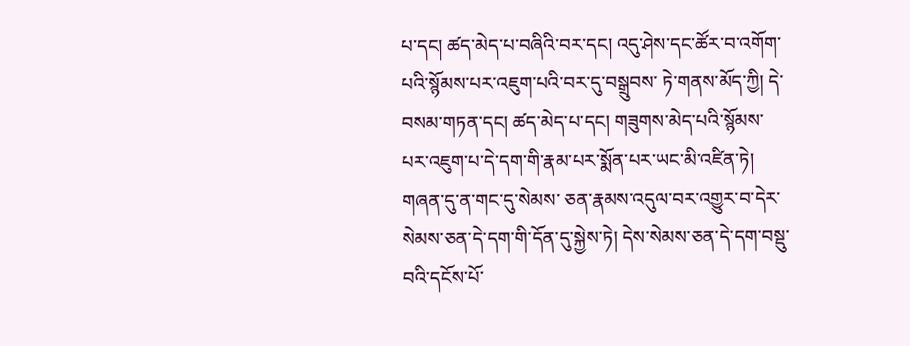པ་དང། ཚད་མེད་པ་བཞིའི་བར་དང། འདུ་ཤེས་དང་ཚོར་བ་འགོག་པའི་སྙོམས་པར་འཇུག་པའི་བར་དུ་བསྒྲུབས་ ཏེ་གནས་མོད་ཀྱི། དེ་བསམ་གཏན་དང། ཚད་མེད་པ་དང། གཟུགས་མེད་པའི་སྙོམས་པར་འཇུག་པ་དེ་དག་གི་རྣམ་པར་སྨོན་པར་ཡང་མི་འཛིན་ཏེ། གཞན་དུ་ན་གང་དུ་སེམས་ ཅན་རྣམས་འདུལ་བར་འགྱུར་བ་དེར་སེམས་ཅན་དེ་དག་གི་དོན་དུ་སྐྱེས་ཏེ། དེས་སེམས་ཅན་དེ་དག་བསྡུ་བའི་དངོས་པོ་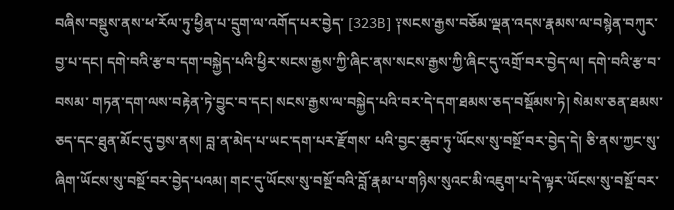བཞིས་བསྡུས་ནས་ཕ་རོལ་ཏུ་ཕྱིན་པ་དྲུག་ལ་འགོད་པར་བྱེད་ [323B] ༑སངས་རྒྱས་བཅོམ་ལྡན་འདས་རྣམས་ལ་བསྙེན་བཀུར་བྱ་པ་དང། དགེ་བའི་རྩ་བ་དག་བསྐྱེད་པའི་ཕྱིར་སངས་རྒྱས་ཀྱི་ཞིང་ནས་སངས་རྒྱས་ཀྱི་ཞིང་དུ་འགྲོ་བར་བྱེད་ལ། དགེ་བའི་རྩ་བ་བསམ་ གཏན་དག་ལས་བརྟེན་ཏེ་བྱུང་བ་དང། སངས་རྒྱས་ལ་བསྐྱེད་པའི་བར་དེ་དག་ཐམས་ཅད་བསྡོམས་ཏེ། སེམས་ཅན་ཐམས་ཅད་དང་ཐུན་མོང་དུ་བྱས་ནས། བླ་ན་མེད་པ་ཡང་དག་པར་རྫོགས་ པའི་བྱང་ཆུབ་ཏུ་ཡོངས་སུ་བསྔོ་བར་བྱེད་དེ། ཅི་ནས་ཀྱང་སུ་ཞིག་ཡོངས་སུ་བསྔོ་བར་བྱེད་པའམ། གང་དུ་ཡོངས་སུ་བསྔོ་བའི་བློ་རྣམ་པ་གཉིས་སུའང་མི་འཇུག་པ་དེ་ལྟར་ཡོངས་སུ་བསྔོ་བར་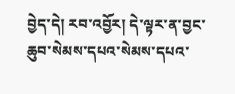བྱེད་དེ། རབ་འབྱོར། དེ་ལྟར་ན་བྱང་ཆུབ་སེམས་དཔའ་སེམས་དཔའ་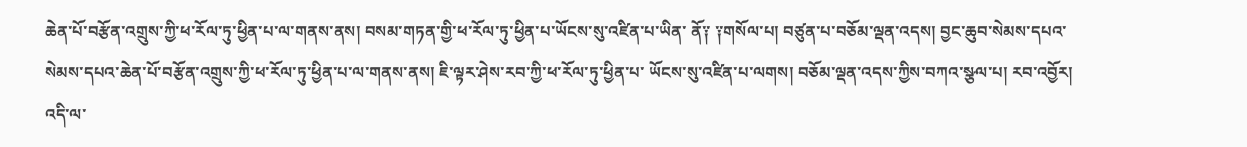ཆེན་པོ་བརྩོན་འགྲུས་ཀྱི་ཕ་རོལ་ཏུ་ཕྱིན་པ་ལ་གནས་ནས། བསམ་གཏན་གྱི་ཕ་རོལ་ཏུ་ཕྱིན་པ་ཡོངས་སུ་འཛིན་པ་ཡིན་ ནོ༑ ༑གསོལ་པ། བཙུན་པ་བཅོམ་ལྡན་འདས། བྱང་ཆུབ་སེམས་དཔའ་སེམས་དཔའ་ཆེན་པོ་བརྩོན་འགྲུས་ཀྱི་ཕ་རོལ་ཏུ་ཕྱིན་པ་ལ་གནས་ནས། ཇི་ལྟར་ཤེས་རབ་ཀྱི་ཕ་རོལ་ཏུ་ཕྱིན་པ་ ཡོངས་སུ་འཛིན་པ་ལགས། བཅོམ་ལྡན་འདས་ཀྱིས་བཀའ་སྩལ་པ། རབ་འབྱོར། འདི་ལ་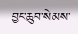བྱང་ཆུབ་སེམས་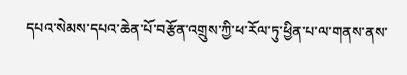དཔའ་སེམས་དཔའ་ཆེན་པོ་བརྩོན་འགྲུས་ཀྱི་ཕ་རོལ་ཏུ་ཕྱིན་པ་ལ་གནས་ནས་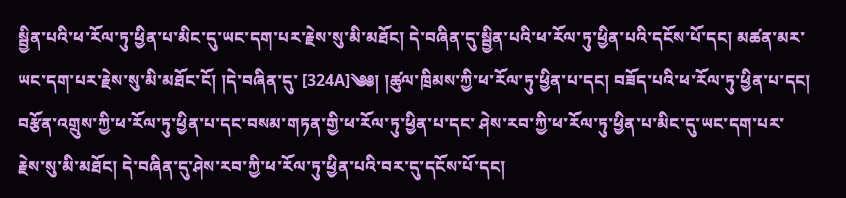སྦྱིན་པའི་ཕ་རོལ་ཏུ་ཕྱིན་པ་མིང་དུ་ཡང་དག་པར་རྗེས་སུ་མི་མཐོང། དེ་བཞིན་དུ་སྦྱིན་པའི་ཕ་རོལ་ཏུ་ཕྱིན་པའི་དངོས་པོ་དང། མཚན་མར་ཡང་དག་པར་རྗེས་སུ་མི་མཐོང་ངོ། །དེ་བཞིན་དུ་ [324A]༄༅། །ཚུལ་ཁྲིམས་ཀྱི་ཕ་རོལ་ཏུ་ཕྱིན་པ་དང། བཟོད་པའི་ཕ་རོལ་ཏུ་ཕྱིན་པ་དང། བརྩོན་འགྲུས་ཀྱི་ཕ་རོལ་ཏུ་ཕྱིན་པ་དང་བསམ་གཏན་གྱི་ཕ་རོལ་ཏུ་ཕྱིན་པ་དང་ ཤེས་རབ་ཀྱི་ཕ་རོལ་ཏུ་ཕྱིན་པ་མིང་དུ་ཡང་དག་པར་རྗེས་སུ་མི་མཐོང། དེ་བཞིན་དུ་ཤེས་རབ་ཀྱི་ཕ་རོལ་ཏུ་ཕྱིན་པའི་བར་དུ་དངོས་པོ་དང།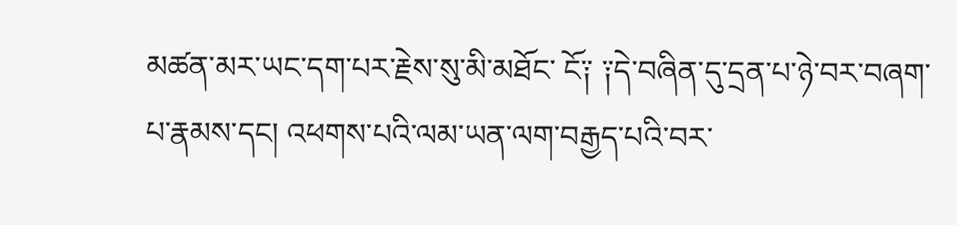མཚན་མར་ཡང་དག་པར་རྗེས་སུ་མི་མཐོང་ ངོ༑ ༑དེ་བཞིན་དུ་དྲན་པ་ཉེ་བར་བཞག་པ་རྣམས་དང། འཕགས་པའི་ལམ་ཡན་ལག་བརྒྱད་པའི་བར་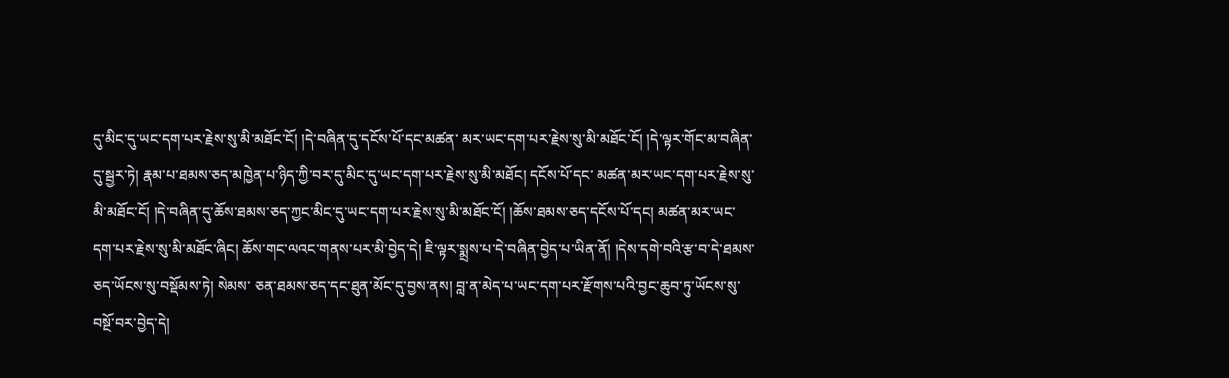དུ་མིང་དུ་ཡང་དག་པར་རྗེས་སུ་མི་མཐོང་ངོ། །དེ་བཞིན་དུ་དངོས་པོ་དང་མཚན་ མར་ཡང་དག་པར་རྗེས་སུ་མི་མཐོང་ངོ། །དེ་ལྟར་གོང་མ་བཞིན་དུ་སྦྱར་ཏེ། རྣམ་པ་ཐམས་ཅད་མཁྱེན་པ་ཉིད་ཀྱི་བར་དུ་མིང་དུ་ཡང་དག་པར་རྗེས་སུ་མི་མཐོང། དངོས་པོ་དང་ མཚན་མར་ཡང་དག་པར་རྗེས་སུ་མི་མཐོང་ངོ། །དེ་བཞིན་དུ་ཆོས་ཐམས་ཅད་ཀྱང་མིང་དུ་ཡང་དག་པར་རྗེས་སུ་མི་མཐོང་ངོ། །ཆོས་ཐམས་ཅད་དངོས་པོ་དང། མཚན་མར་ཡང་ དག་པར་རྗེས་སུ་མི་མཐོང་ཞིང། ཆོས་གང་ལའང་གནས་པར་མི་བྱེད་དེ། ཇི་ལྟར་སྨྲས་པ་དེ་བཞིན་བྱེད་པ་ཡིན་ནོ། །དེས་དགེ་བའི་རྩ་བ་དེ་ཐམས་ཅད་ཡོངས་སུ་བསྡོམས་ཏེ། སེམས་ ཅན་ཐམས་ཅད་དང་ཐུན་མོང་དུ་བྱས་ནས། བླ་ན་མེད་པ་ཡང་དག་པར་རྫོགས་པའི་བྱང་ཆུབ་ཏུ་ཡོངས་སུ་བསྔོ་བར་བྱེད་དེ།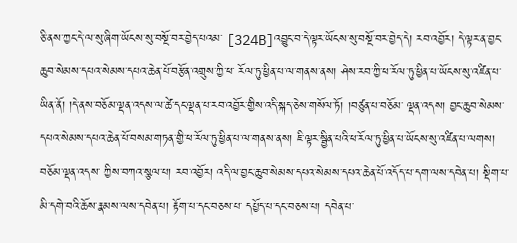ཅི་ནས་ཀྱང་དེ་ལ་སུ་ཞིག་ཡོངས་སུ་བསྔོ་བར་བྱེད་པའམ་ [324B]འབྱུང་བ་དེ་ལྟར་ཡོངས་སུ་བསྔོ་བར་བྱེད་དེ། རབ་འབྱོར། དེ་ལྟར་ན་བྱང་ཆུབ་སེམས་དཔའ་སེམས་དཔའ་ཆེན་པོ་བརྩོན་འགྲུས་ཀྱི་ཕ་ རོལ་ཏུ་ཕྱིན་པ་ལ་གནས་ནས། ཤེས་རབ་ཀྱི་ཕ་རོལ་ཏུ་ཕྱིན་པ་ཡོངས་སུ་འཛིན་པ་ཡིན་ནོ། །དེ་ནས་བཅོམ་ལྡན་འདས་ལ་ཚེ་དང་ལྡན་པ་རབ་འབྱོར་གྱིས་འདི་སྐད་ཅེས་གསོལ་ཏོ། །བཙུན་པ་བཅོམ་ ལྡན་འདས། བྱང་ཆུབ་སེམས་དཔའ་སེམས་དཔའ་ཆེན་པོ་བསམ་གཏན་གྱི་ཕ་རོལ་ཏུ་ཕྱིན་པ་ལ་གནས་ནས། ཇི་ལྟར་སྦྱིན་པའི་ཕ་རོལ་ཏུ་ཕྱིན་པ་ཡོངས་སུ་འཛིན་པ་ལགས། བཅོམ་ལྡན་འདས་ ཀྱིས་བཀའ་སྩལ་པ། རབ་འབྱོར། འདི་ལ་བྱང་ཆུབ་སེམས་དཔའ་སེམས་དཔའ་ཆེན་པོ་འདོད་པ་དག་ལས་དབེན་པ། སྡིག་པ་མི་དགེ་བའི་ཆོས་རྣམས་ལས་དབེན་པ། རྟོག་པ་དང་བཅས་པ་ དཔྱོད་པ་དང་བཅས་པ། དབེན་པ་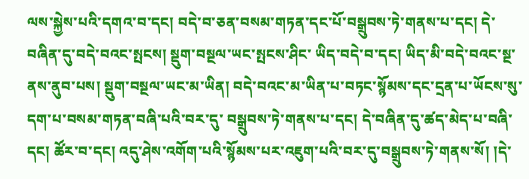ལས་སྐྱེས་པའི་དགའ་བ་དང། བདེ་བ་ཅན་བསམ་གཏན་དང་པོ་བསྒྲུབས་ཏེ་གནས་པ་དང། དེ་བཞིན་དུ་བདེ་བའང་སྤངས། སྡུག་བསྔལ་ཡང་སྤངས་ཤིང་ ཡིད་བདེ་བ་དང། ཡིད་མི་བདེ་བའང་སྔ་ནས་ནུབ་པས། སྡུག་བསྔལ་ཡང་མ་ཡིན། བདེ་བའང་མ་ཡིན་པ་བཏང་སྙོམས་དང་དྲན་པ་ཡོངས་སུ་དག་པ་བསམ་གཏན་བཞི་པའི་བར་དུ་ བསྒྲུབས་ཏེ་གནས་པ་དང། དེ་བཞིན་དུ་ཚད་མེད་པ་བཞི་དང། ཚོར་བ་དང། འདུ་ཤེས་འགོག་པའི་སྙོམས་པར་འཇུག་པའི་བར་དུ་བསྒྲུབས་ཏེ་གནས་སོ། །དེ་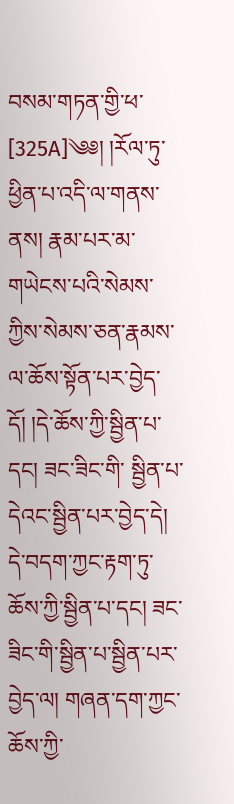བསམ་གཏན་གྱི་ཕ་ [325A]༄༅། །རོལ་ཏུ་ཕྱིན་པ་འདི་ལ་གནས་ནས། རྣམ་པར་མ་གཡེངས་པའི་སེམས་ཀྱིས་སེམས་ཅན་རྣམས་ལ་ཆོས་སྟོན་པར་བྱེད་དོ། །དེ་ཆོས་ཀྱི་སྦྱིན་པ་དང། ཟང་ཟིང་གི་ སྦྱིན་པ་དེའང་སྦྱིན་པར་བྱེད་དེ། དེ་བདག་ཀྱང་རྟག་ཏུ་ཆོས་ཀྱི་སྦྱིན་པ་དང། ཟང་ཟིང་གི་སྦྱིན་པ་སྦྱིན་པར་བྱེད་ལ། གཞན་དག་ཀྱང་ཆོས་ཀྱི་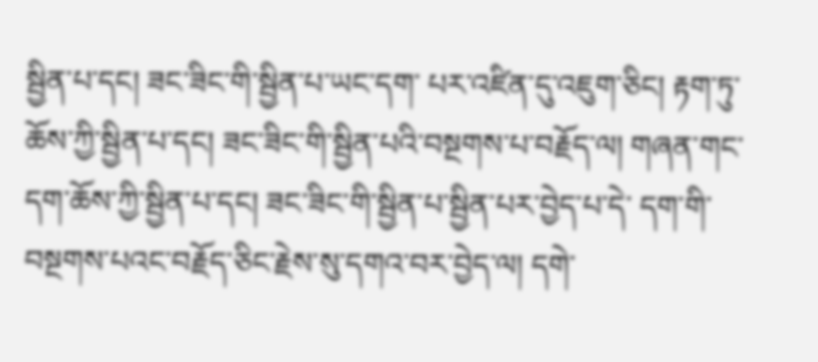སྦྱིན་པ་དང། ཟང་ཟིང་གི་སྦྱིན་པ་ཡང་དག་ པར་འཛིན་དུ་འཇུག་ཅིང། རྟག་ཏུ་ཆོས་ཀྱི་སྦྱིན་པ་དང། ཟང་ཟིང་གི་སྦྱིན་པའི་བསྔགས་པ་བརྗོད་ལ། གཞན་གང་དག་ཆོས་ཀྱི་སྦྱིན་པ་དང། ཟང་ཟིང་གི་སྦྱིན་པ་སྦྱིན་པར་བྱེད་པ་དེ་ དག་གི་བསྔགས་པའང་བརྗོད་ཅིང་རྗེས་སུ་དགའ་བར་བྱེད་ལ། དགེ་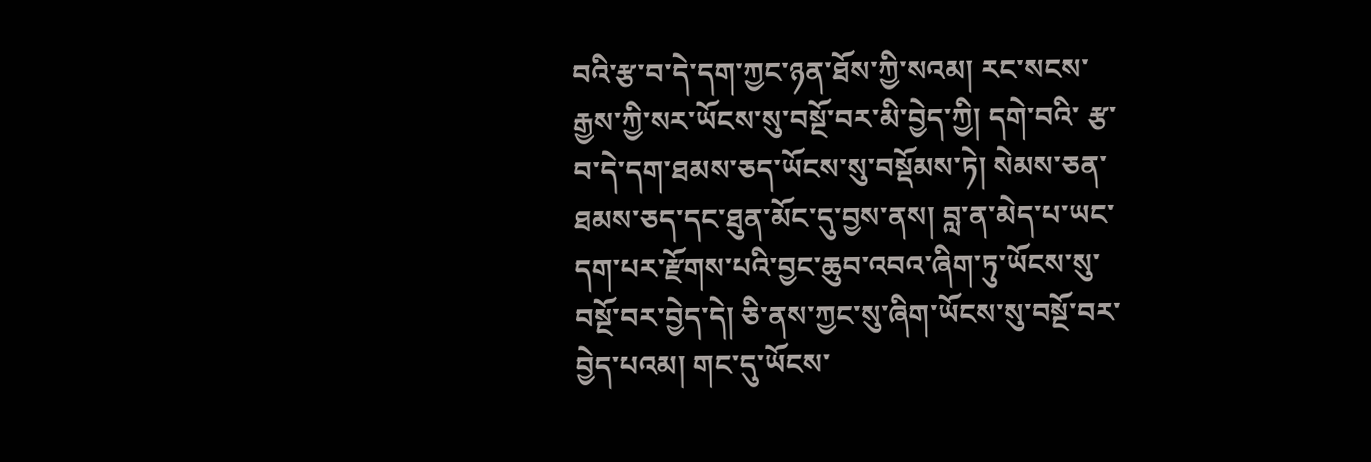བའི་རྩ་བ་དེ་དག་ཀྱང་ཉན་ཐོས་ཀྱི་སའམ། རང་སངས་རྒྱས་ཀྱི་སར་ཡོངས་སུ་བསྔོ་བར་མི་བྱེད་ཀྱི། དགེ་བའི་ རྩ་བ་དེ་དག་ཐམས་ཅད་ཡོངས་སུ་བསྡོམས་ཏེ། སེམས་ཅན་ཐམས་ཅད་དང་ཐུན་མོང་དུ་བྱས་ནས། བླ་ན་མེད་པ་ཡང་དག་པར་རྫོགས་པའི་བྱང་ཆུབ་འབའ་ཞིག་ཏུ་ཡོངས་སུ་ བསྔོ་བར་བྱེད་དེ། ཅི་ནས་ཀྱང་སུ་ཞིག་ཡོངས་སུ་བསྔོ་བར་བྱེད་པའམ། གང་དུ་ཡོངས་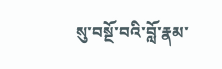སུ་བསྔོ་བའི་བློ་རྣམ་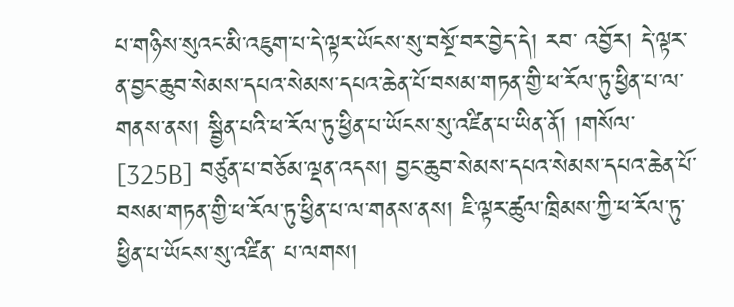པ་གཉིས་སུའང་མི་འཇུག་པ་དེ་ལྟར་ཡོངས་སུ་བསྔོ་བར་བྱེད་དེ། རབ་ འབྱོར། དེ་ལྟར་ན་བྱང་ཆུབ་སེམས་དཔའ་སེམས་དཔའ་ཆེན་པོ་བསམ་གཏན་གྱི་ཕ་རོལ་ཏུ་ཕྱིན་པ་ལ་གནས་ནས། སྦྱིན་པའི་ཕ་རོལ་ཏུ་ཕྱིན་པ་ཡོངས་སུ་འཛིན་པ་ཡིན་ནོ། །གསོལ་ [325B] བཙུན་པ་བཅོམ་ལྡན་འདས། བྱང་ཆུབ་སེམས་དཔའ་སེམས་དཔའ་ཆེན་པོ་བསམ་གཏན་གྱི་ཕ་རོལ་ཏུ་ཕྱིན་པ་ལ་གནས་ནས། ཇི་ལྟར་ཚུལ་ཁྲིམས་ཀྱི་ཕ་རོལ་ཏུ་ཕྱིན་པ་ཡོངས་སུ་འཛིན་ པ་ལགས།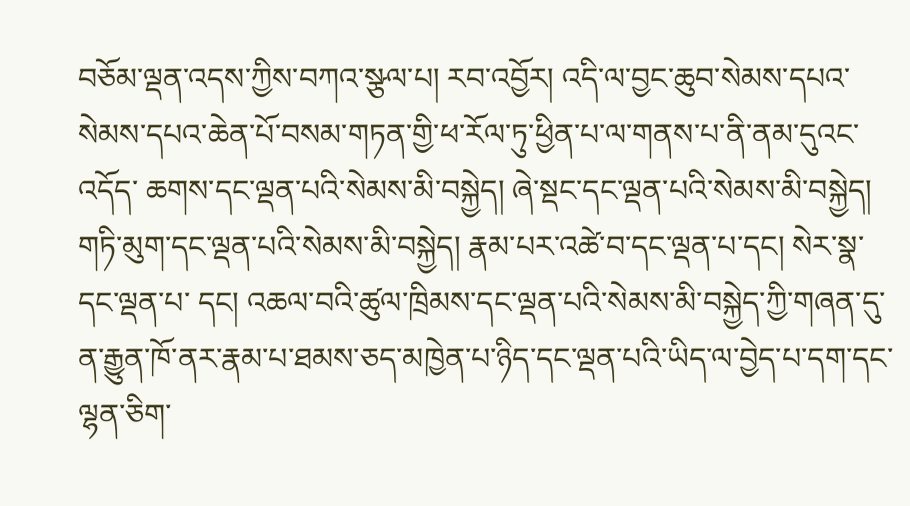བཅོམ་ལྡན་འདས་ཀྱིས་བཀའ་སྩལ་པ། རབ་འབྱོར། འདི་ལ་བྱང་ཆུབ་སེམས་དཔའ་སེམས་དཔའ་ཆེན་པོ་བསམ་གཏན་གྱི་ཕ་རོལ་ཏུ་ཕྱིན་པ་ལ་གནས་པ་ནི་ནམ་དུའང་འདོད་ ཆགས་དང་ལྡན་པའི་སེམས་མི་བསྐྱེད། ཞེ་སྡང་དང་ལྡན་པའི་སེམས་མི་བསྐྱེད། གཏི་མུག་དང་ལྡན་པའི་སེམས་མི་བསྐྱེད། རྣམ་པར་འཚེ་བ་དང་ལྡན་པ་དང། སེར་སྣ་དང་ལྡན་པ་ དང། འཆལ་བའི་ཚུལ་ཁྲིམས་དང་ལྡན་པའི་སེམས་མི་བསྐྱེད་ཀྱི་གཞན་དུ་ན་རྒྱུན་ཁོ་ནར་རྣམ་པ་ཐམས་ཅད་མཁྱེན་པ་ཉིད་དང་ལྡན་པའི་ཡིད་ལ་བྱེད་པ་དག་དང་ལྷན་ཅིག་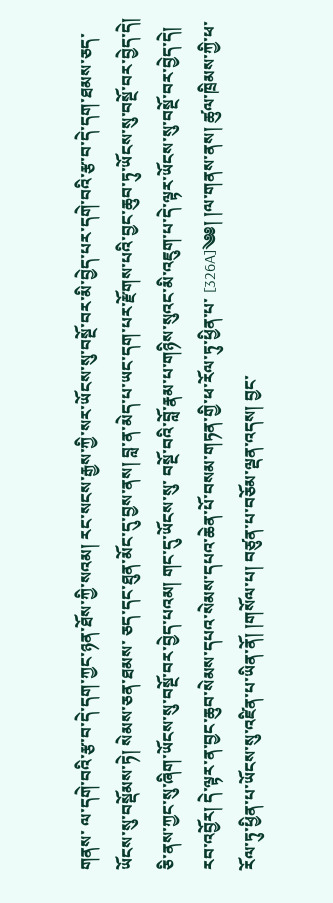གནས་ ལ་དགེ་བའི་རྩ་བ་དེ་དག་ཀྱང་ཉན་ཐོས་ཀྱི་སའམ། རང་སངས་རྒྱས་ཀྱི་སར་ཡོངས་སུ་བསྔོ་བར་མི་བྱེད་པར་དགེ་བའི་རྩ་བ་དེ་དག་ཐམས་ཅད་ཡོངས་སུ་བསྡོམས་ཏེ། སེམས་ཅན་ཐམས་ ཅད་དང་ཐུན་མོང་དུ་བྱས་ནས། བླ་ན་མེད་པ་ཡང་དག་པར་རྫོགས་པའི་བྱང་ཆུབ་ཏུ་ཡོངས་སུ་བསྔོ་བར་བྱེད་དེ། ཅི་ནས་ཀྱང་སུ་ཞིག་ཡོངས་སུ་བསྔོ་བར་བྱེད་པའམ། གང་དུ་ཡོངས་སུ་ བསྔོ་བའི་བློ་རྣམ་པ་གཉིས་སུའང་མི་འཇུག་པ་དེ་ལྟར་ཡོངས་སུ་བསྔོ་བར་བྱེད་དེ། རབ་འབྱོར། དེ་ལྟར་ན་བྱང་ཆུབ་སེམས་དཔའ་སེམས་དཔའ་ཆེན་པོ་བསམ་གཏན་གྱི་ཕ་རོལ་ཏུ་ཕྱིན་པ་ [326A]༄༅། །ལ་གནས་ནས། ཚུལ་ཁྲིམས་ཀྱི་ཕ་རོལ་ཏུ་ཕྱིན་པ་ཡོངས་སུ་འཛིན་པ་ཡིན་ནོ། །གསོལ་པ། བཙུན་པ་བཅོམ་ལྡན་འདས། བྱང་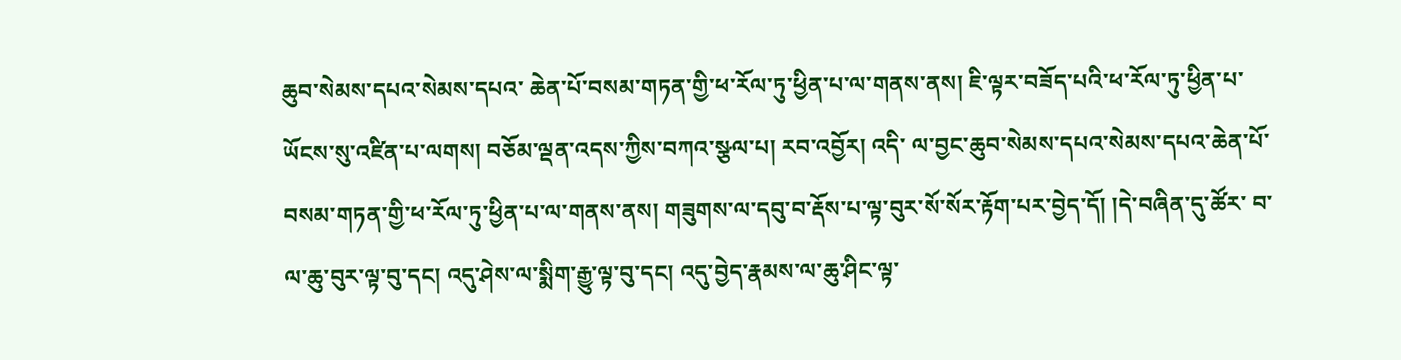ཆུབ་སེམས་དཔའ་སེམས་དཔའ་ ཆེན་པོ་བསམ་གཏན་གྱི་ཕ་རོལ་ཏུ་ཕྱིན་པ་ལ་གནས་ནས། ཇི་ལྟར་བཟོད་པའི་ཕ་རོལ་ཏུ་ཕྱིན་པ་ཡོངས་སུ་འཛིན་པ་ལགས། བཅོམ་ལྡན་འདས་ཀྱིས་བཀའ་སྩལ་པ། རབ་འབྱོར། འདི་ ལ་བྱང་ཆུབ་སེམས་དཔའ་སེམས་དཔའ་ཆེན་པོ་བསམ་གཏན་གྱི་ཕ་རོལ་ཏུ་ཕྱིན་པ་ལ་གནས་ནས། གཟུགས་ལ་དབུ་བ་རྡོས་པ་ལྟ་བུར་སོ་སོར་རྟོག་པར་བྱེད་དོ། །དེ་བཞིན་དུ་ཚོར་ བ་ལ་ཆུ་བུར་ལྟ་བུ་དང། འདུ་ཤེས་ལ་སྨིག་རྒྱུ་ལྟ་བུ་དང། འདུ་བྱེད་རྣམས་ལ་ཆུ་ཤིང་ལྟ་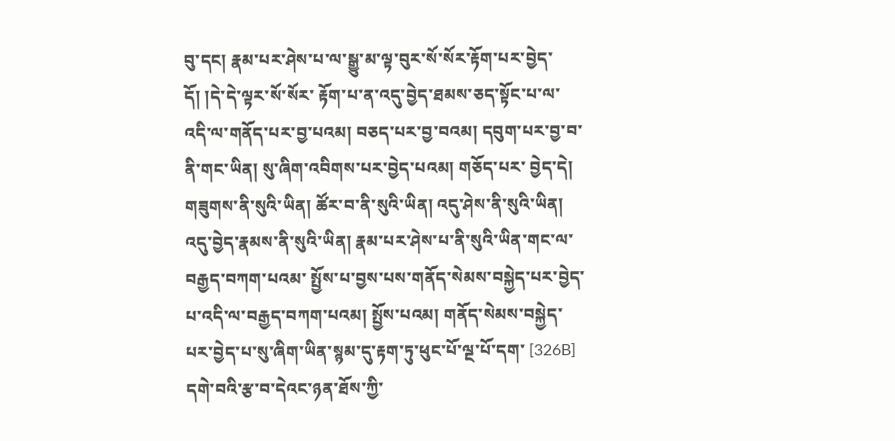བུ་དང། རྣམ་པར་ཤེས་པ་ལ་སྒྱུ་མ་ལྟ་བུར་སོ་སོར་རྟོག་པར་བྱེད་དོ། །དེ་དེ་ལྟར་སོ་སོར་ རྟོག་པ་ན་འདུ་བྱེད་ཐམས་ཅད་སྟོང་པ་ལ་འདི་ལ་གནོད་པར་བྱ་པའམ། བཅད་པར་བྱ་བའམ། དབུག་པར་བྱ་བ་ནི་གང་ཡིན། སུ་ཞིག་འབིགས་པར་བྱེད་པའམ། གཅོད་པར་ བྱེད་དེ། གཟུགས་ནི་སུའི་ཡིན། ཚོར་བ་ནི་སུའི་ཡིན། འདུ་ཤེས་ནི་སུའི་ཡིན། འདུ་བྱེད་རྣམས་ནི་སུའི་ཡིན། རྣམ་པར་ཤེས་པ་ནི་སུའི་ཡིན་གང་ལ་བརྒྱད་བཀག་པའམ་ སྤྱོས་པ་བྱས་པས་གནོད་སེམས་བསྐྱེད་པར་བྱེད་པ་འདི་ལ་བརྒྱད་བཀག་པའམ། སྤྱོས་པའམ། གནོད་སེམས་བསྐྱེད་པར་བྱེད་པ་སུ་ཞིག་ཡིན་སྙམ་དུ་རྟག་ཏུ་ཕུང་པོ་ལྔ་པོ་དག་ [326B] དགེ་བའི་རྩ་བ་དེའང་ཉན་ཐོས་ཀྱི་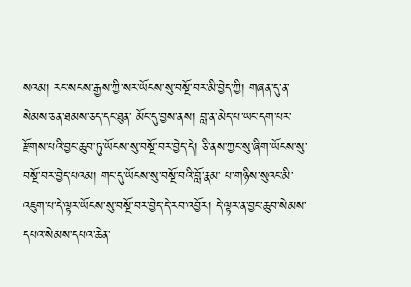སའམ། རང་སངས་རྒྱས་ཀྱི་སར་ཡོངས་སུ་བསྔོ་བར་མི་བྱེད་ཀྱི། གཞན་དུ་ན་སེམས་ཅན་ཐམས་ཅད་དང་ཐུན་ མོང་དུ་བྱས་ནས། བླ་ན་མེད་པ་ཡང་དག་པར་རྫོགས་པའི་བྱང་ཆུབ་ཏུ་ཡོངས་སུ་བསྔོ་བར་བྱེད་དེ། ཅི་ནས་ཀྱང་སུ་ཞིག་ཡོངས་སུ་བསྔོ་བར་བྱེད་པའམ། གང་དུ་ཡོངས་སུ་བསྔོ་བའི་བློ་རྣམ་ པ་གཉིས་སུའང་མི་འཇུག་པ་དེ་ལྟར་ཡོངས་སུ་བསྔོ་བར་བྱེད་དེ་རབ་འབྱོར། དེ་ལྟར་ན་བྱང་ཆུབ་སེམས་དཔའ་སེམས་དཔའ་ཆེན་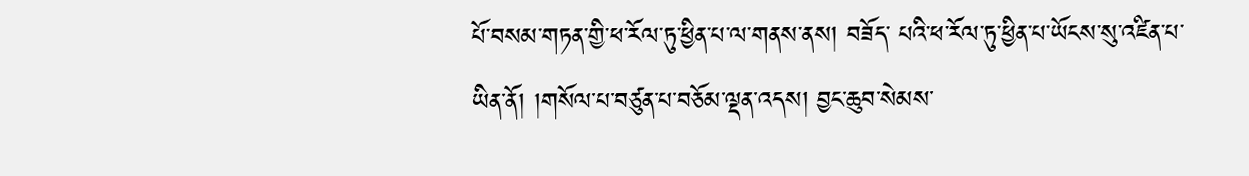པོ་བསམ་གཏན་གྱི་ཕ་རོལ་ཏུ་ཕྱིན་པ་ལ་གནས་ནས། བཟོད་ པའི་ཕ་རོལ་ཏུ་ཕྱིན་པ་ཡོངས་སུ་འཛིན་པ་ཡིན་ནོ། །གསོལ་པ་བཙུན་པ་བཅོམ་ལྡན་འདས། བྱང་ཆུབ་སེམས་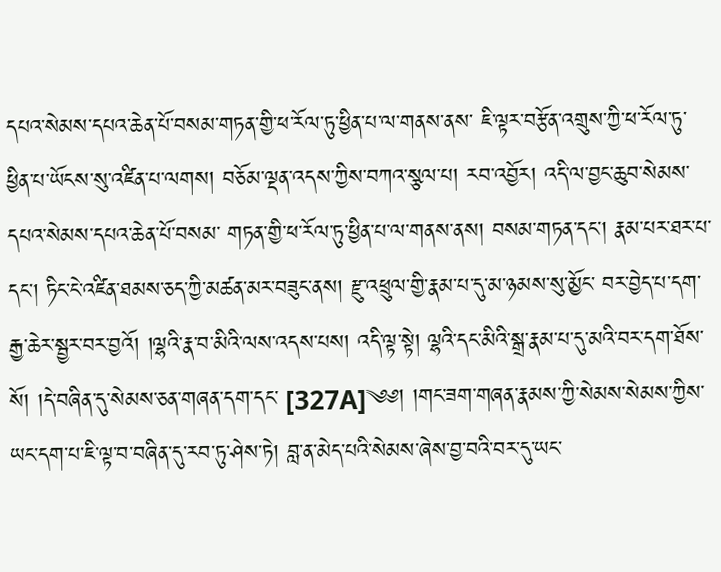དཔའ་སེམས་དཔའ་ཆེན་པོ་བསམ་གཏན་གྱི་ཕ་རོལ་ཏུ་ཕྱིན་པ་ལ་གནས་ནས་ ཇི་ལྟར་བརྩོན་འགྲུས་ཀྱི་ཕ་རོལ་ཏུ་ཕྱིན་པ་ཡོངས་སུ་འཛིན་པ་ལགས། བཅོམ་ལྡན་འདས་ཀྱིས་བཀའ་སྩལ་པ། རབ་འབྱོར། འདི་ལ་བྱང་ཆུབ་སེམས་དཔའ་སེམས་དཔའ་ཆེན་པོ་བསམ་ གཏན་གྱི་ཕ་རོལ་ཏུ་ཕྱིན་པ་ལ་གནས་ནས། བསམ་གཏན་དང། རྣམ་པར་ཐར་པ་དང། ཏིང་ངེ་འཛིན་ཐམས་ཅད་ཀྱི་མཚན་མར་བཟུང་ནས། རྫུ་འཕྲུལ་གྱི་རྣམ་པ་དུ་མ་ཉམས་སུ་མྱོང་ བར་བྱེད་པ་དག་རྒྱ་ཆེར་སྦྱར་བར་བྱའོ། །ལྷའི་རྣ་བ་མིའི་ལས་འདས་པས། འདི་ལྟ་སྟེ། ལྷའི་དང་མིའི་སྒྲ་རྣམ་པ་དུ་མའི་བར་དག་ཐོས་སོ། །དེ་བཞིན་དུ་སེམས་ཅན་གཞན་དག་དང་ [327A]༄༅། །གང་ཟག་གཞན་རྣམས་ཀྱི་སེམས་སེམས་ཀྱིས་ཡང་དག་པ་ཇི་ལྟ་བ་བཞིན་དུ་རབ་ཏུ་ཤེས་ཏེ། བླ་ན་མེད་པའི་སེམས་ཞེས་བྱ་བའི་བར་དུ་ཡང་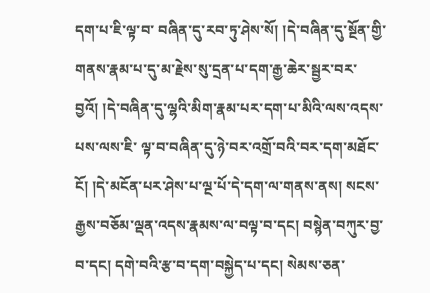དག་པ་ཇི་ལྟ་བ་ བཞིན་དུ་རབ་ཏུ་ཤེས་སོ། །དེ་བཞིན་དུ་སྔོན་གྱི་གནས་རྣམ་པ་དུ་མ་རྗེས་སུ་དྲན་པ་དག་རྒྱ་ཆེར་སྦྱར་བར་བྱའོ། །དེ་བཞིན་དུ་ལྷའི་མིག་རྣམ་པར་དག་པ་མིའི་ལས་འདས་པས་ལས་ཇི་ ལྟ་བ་བཞིན་དུ་ཉེ་བར་འགྲོ་བའི་བར་དག་མཐོང་ངོ། །དེ་མངོན་པར་ཤེས་པ་ལྔ་པོ་དེ་དག་ལ་གནས་ནས། སངས་རྒྱས་བཅོམ་ལྡན་འདས་རྣམས་ལ་བལྟ་བ་དང། བསྙེན་བཀུར་བྱ་ བ་དང། དགེ་བའི་རྩ་བ་དག་བསྐྱེད་པ་དང། སེམས་ཅན་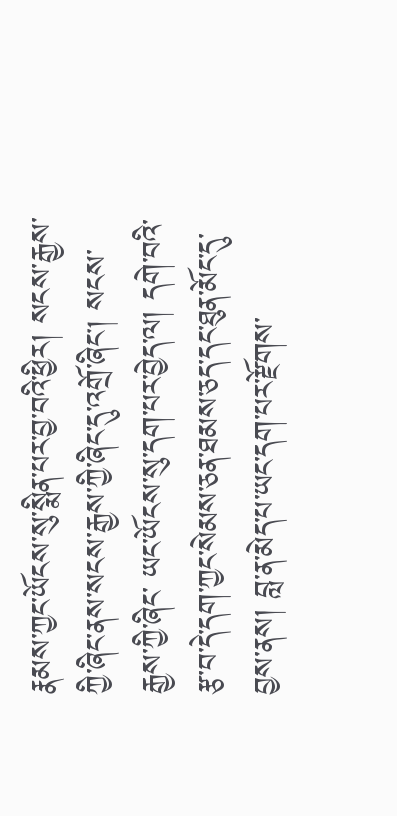རྣམས་ཀྱང་ཡོངས་སུ་སྨིན་པར་བྱ་བའི་ཕྱིར། སངས་རྒྱས་ཀྱི་ཞིང་ནས་སངས་རྒྱས་ཀྱི་ཞིང་དུ་འགྲོ་ཞིང། སངས་རྒྱས་ཀྱི་ཞིང་ ཡང་ཡོངས་སུ་དག་པར་བྱེད་ལ། དགེ་བའི་རྩ་བ་དེ་དག་ཀྱང་སེམས་ཅན་ཐམས་ཅད་དང་ཐུན་མོང་དུ་བྱས་ནས། བླ་ན་མེད་པ་ཡང་དག་པར་རྫོགས་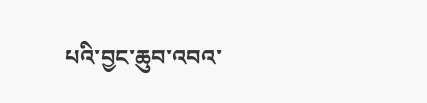པའི་བྱང་ཆུབ་འབའ་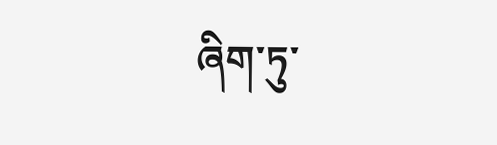ཞིག་ཏུ་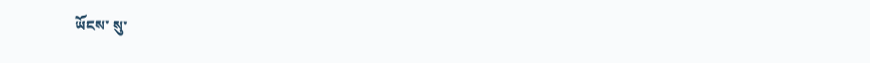ཡོངས་ སུ་